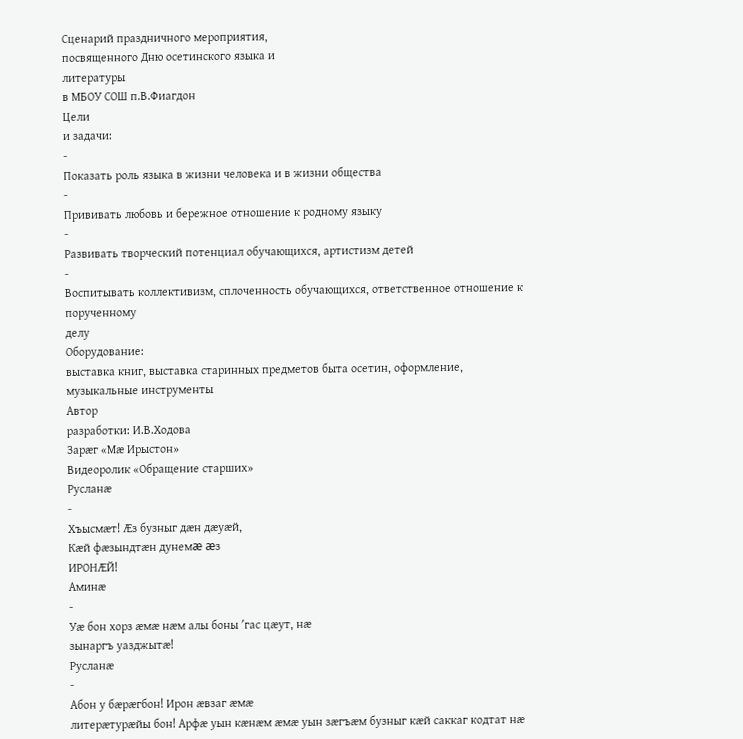Сценарий праздничного мероприятия,
посвященного Дню осетинского языка и
литературы
в МБОУ СОШ п.В.Фиагдон
Цели
и задачи:
-
Показать роль языка в жизни человека и в жизни общества
-
Прививать любовь и бережное отношение к родному языку
-
Развивать творческий потенциал обучающихся, артистизм детей
-
Воспитывать коллективизм, сплоченность обучающихся, ответственное отношение к порученному
делу
Оборудование:
выставка книг, выставка старинных предметов быта осетин, оформление,
музыкальные инструменты
Автор
разработки: И.В.Ходова
Зарæг «Мæ Ирыстон»
Видеоролик «Обращение старших»
Русланæ
-
Хъысмæт! Æз бузныг дæн дæуæй,
Кæй фæзындтæн дунемæ æз
ИРОНÆЙ!
Аминæ
-
Уæ бон хорз æмæ нæм алы боны ʹгас цæут, нæ
зынаргъ уазджытæ!
Русланæ
-
Абон у бæрæгбон! Ирон æвзаг æмæ
литерæтурæйы бон! Арфæ уын кæнæм æмæ уын зæгъæм бузныг кæй саккаг кодтат нæ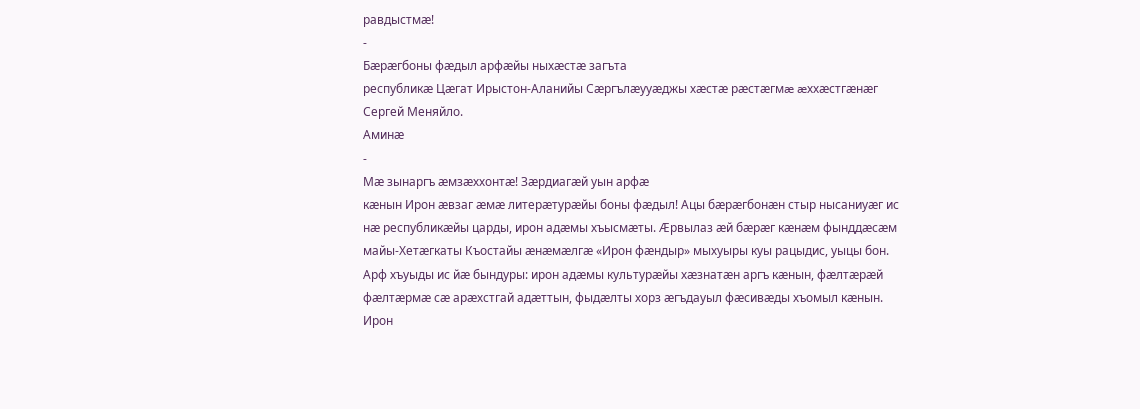равдыстмæ!
-
Бæрæгбоны фæдыл арфæйы ныхæстæ загъта
республикæ Цæгат Ирыстон-Аланийы Сæргълæууæджы хæстæ рæстæгмæ æххæстгæнæг
Сергей Меняйло.
Аминæ
-
Мæ зынаргъ æмзæххонтæ! Зæрдиагæй уын арфæ
кæнын Ирон æвзаг æмæ литерæтурæйы боны фæдыл! Ацы бæрæгбонæн стыр нысаниуæг ис
нæ республикæйы царды, ирон адæмы хъысмæты. Æрвылаз æй бæрæг кæнæм фынддæсæм
майы-Хетæгкаты Къостайы æнæмæлгæ «Ирон фæндыр» мыхуыры куы рацыдис, уыцы бон.
Арф хъуыды ис йæ бындуры: ирон адæмы культурæйы хæзнатæн аргъ кæнын, фæлтæрæй
фæлтæрмæ сæ арæхстгай адæттын, фыдæлты хорз æгъдауыл фæсивæды хъомыл кæнын.
Ирон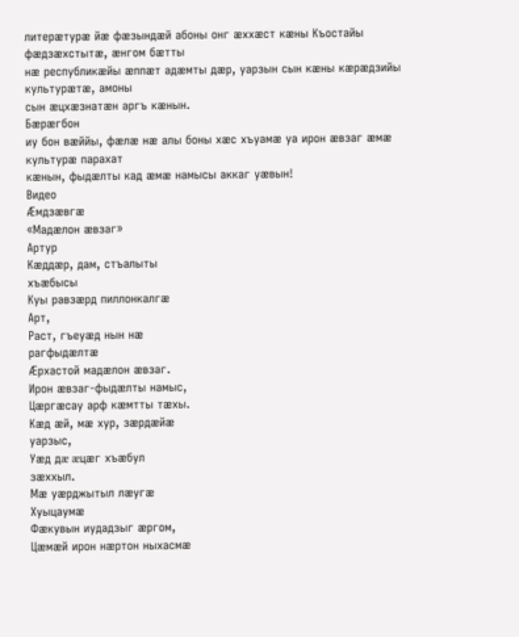литерæтурæ йæ фæзындæй абоны онг æххæст кæны Къостайы фæдзæхстытæ, æнгом бæтты
нæ республикæйы æппæт адæмты дæр, уарзын сын кæны кæрæдзийы культурæтæ, амоны
сын æцхæзнатæн аргъ кæнын.
Бæрæгбон
иу бон вæййы, фæлæ нæ алы боны хæс хъуамæ уа ирон æвзаг æмæ культурæ парахат
кæнын, фыдæлты кад æмæ намысы аккаг уæвын!
Видео
Æмдзæвгæ
«Мадæлон æвзаг»
Артур
Кæддæр, дам, стъалыты
хъæбысы
Куы равзæрд пиллонкалгæ
Арт,
Раст, гъеуæд нын нæ
рагфыдæлтæ
Æрхастой мадæлон æвзаг.
Ирон æвзаг-фыдæлты намыс,
Цæргæсау арф кæмтты тæхы.
Кæд æй, мæ хур, зæрдæйæ
уарзыс,
Уæд дæ æцæг хъæбул
зæххыл.
Мæ уæрджытыл лæугæ
Хуыцаумæ
Фæкувын иудадзыг æргом,
Цæмæй ирон нæртон ныхасмæ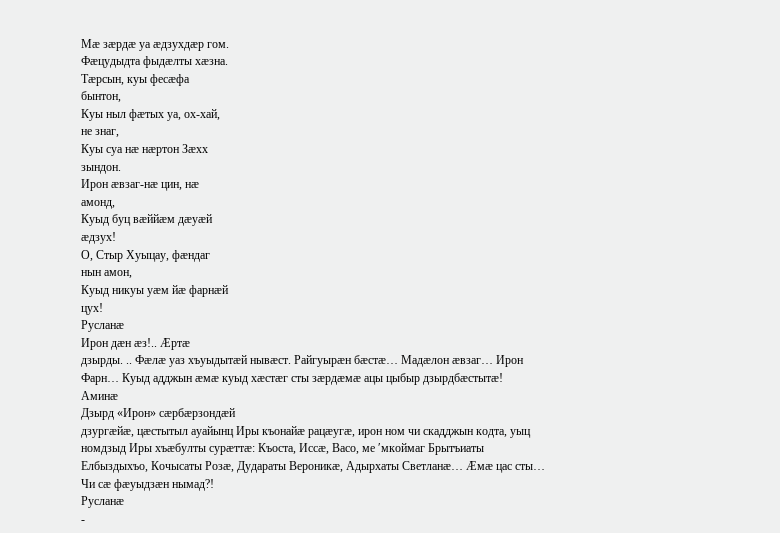Мæ зæрдæ уа æдзухдæр гом.
Фæцудыдта фыдæлты хæзна.
Тæрсын, куы фесæфа
бынтон,
Куы ныл фæтых уа, ох-хай,
не знаг,
Куы суа нæ нæртон Зæхх
зындон.
Ирон æвзаг-нæ цин, нæ
амонд,
Куыд буц вæййæм дæуæй
æдзух!
О, Стыр Хуыцау, фæндаг
нын амон,
Куыд никуы уæм йæ фарнæй
цух!
Русланæ
Ирон дӕн ӕз!.. Ӕртӕ
дзырды. .. Фӕлӕ уаз хъуыдытӕй нывӕст. Райгуырӕн бӕстӕ… Мадӕлон ӕвзаг… Ирон
Фарн… Куыд адджын ӕмӕ куыд хӕстӕг сты зӕрдӕмӕ ацы цыбыр дзырдбӕстытӕ!
Аминæ
Дзырд «Ирон» сӕрбӕрзондӕй
дзургӕйӕ, цӕстытыл ауайынц Иры къонайӕ рацӕугӕ, ирон ном чи скадджын кодта, уыц
номдзыд Иры хъӕбулты сурӕттӕ: Къоста, Иссӕ, Васо, ме ʹмкоймаг Брытъиаты
Елбыздыхъо, Кочысаты Розӕ, Дудараты Вероникӕ, Адырхаты Светланӕ… Ӕмӕ цас сты…
Чи сӕ фӕуыдзӕн нымад?!
Русланæ
-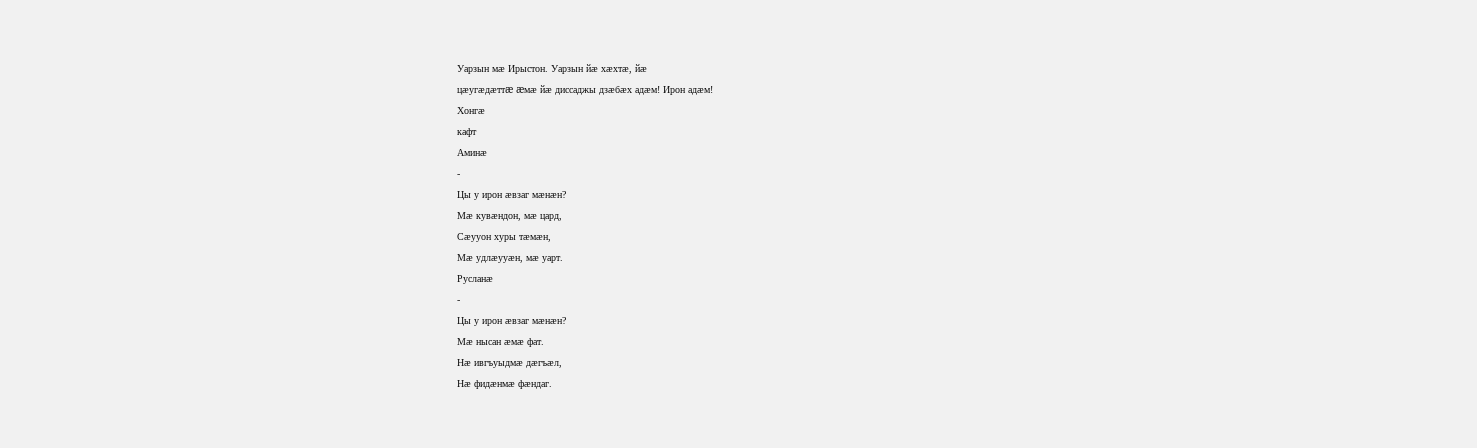Уарзын мæ Ирыстон. Уарзын йæ хæхтæ, йæ
цæугæдæттæ æмæ йæ диссаджы дзæбæх адæм! Ирон адæм!
Хонгæ
кафт
Аминæ
-
Цы у ирон æвзаг мæнæн?
Мæ кувæндон, мæ цард,
Сæууон хуры тæмæн,
Мæ удлæууæн, мæ уарт.
Русланæ
-
Цы у ирон æвзаг мæнæн?
Мæ нысан æмæ фат.
Нæ ивгъуыдмæ дæгъæл,
Нæ фидæнмæ фæндаг.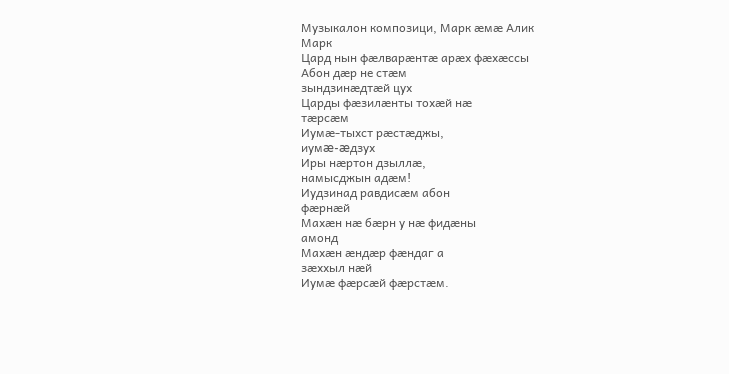Музыкалон композици, Марк æмæ Алик
Марк
Цард нын фæлварæнтæ арæх фæхæссы
Абон дæр не стæм
зындзинæдтæй цух
Царды фæзилæнты тохæй нæ
тæрсæм
Иумæ-тыхст рæстæджы,
иумæ-æдзух
Иры нæртон дзыллæ,
намысджын адæм!
Иудзинад равдисæм абон
фæрнæй
Махæн нæ бæрн у нæ фидæны
амонд
Махæн æндæр фæндаг а
зæххыл нæй
Иумæ фæрсæй фæрстæм.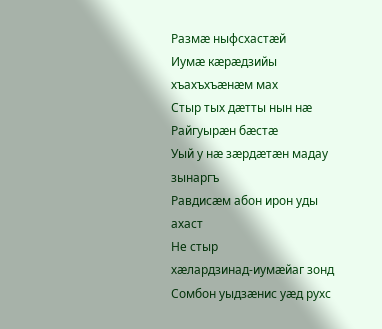Размæ ныфсхастæй
Иумæ кæрæдзийы
хъахъхъæнæм мах
Стыр тых дæтты нын нæ
Райгуырæн бæстæ
Уый у нæ зæрдæтæн мадау
зынаргъ
Равдисæм абон ирон уды
ахаст
Не стыр
хæлардзинад-иумæйаг зонд
Сомбон уыдзæнис уæд рухс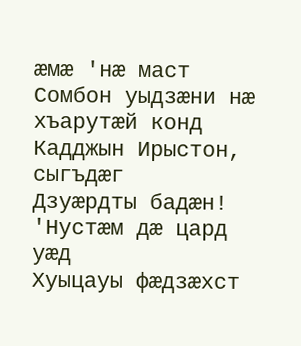æмæ ʹнæ маст
Сомбон уыдзæни нæ
хъарутæй конд
Кадджын Ирыстон, сыгъдæг
Дзуæрдты бадæн!
ʹНустæм дæ цард уæд
Хуыцауы фæдзæхст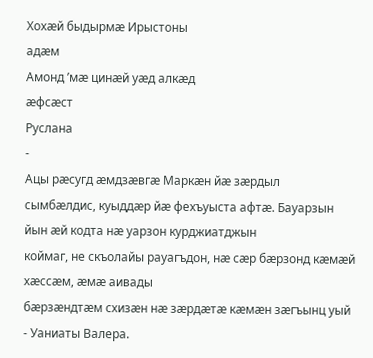Хохæй быдырмæ Ирыстоны
адæм
Амонд ʹмæ цинæй уæд алкæд
æфсæст
Руслана
-
Ацы рæсугд æмдзæвгæ Маркæн йæ зæрдыл
сымбæлдис, куыддæр йæ фехъуыста афтæ. Бауарзын йын æй кодта нæ уарзон курджиатджын
коймаг, не скъолайы рауагъдон, нæ сæр бæрзонд кæмæй хæссæм, æмæ аивады
бæрзæндтæм схизæн нæ зæрдæтæ кæмæн зæгъынц уый - Уаниаты Валера.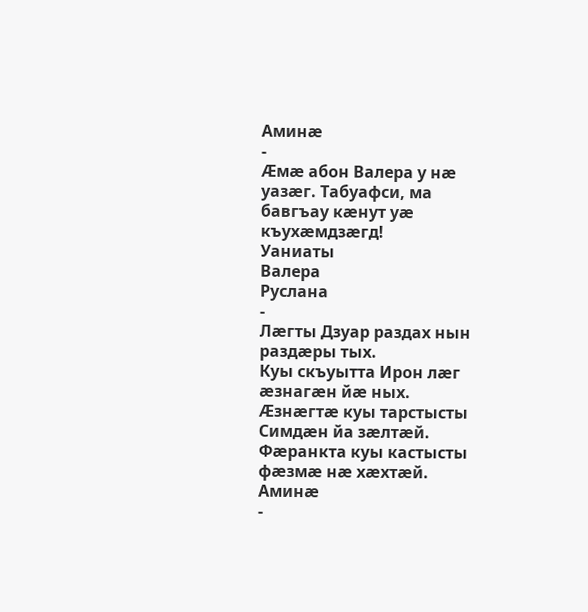Аминæ
-
Æмæ абон Валера у нæ уазæг. Табуафси, ма
бавгъау кæнут уæ къухæмдзæгд!
Уаниаты
Валера
Руслана
-
Лæгты Дзуар раздах нын раздæры тых.
Куы скъуытта Ирон лæг
æзнагæн йæ ных.
Æзнæгтæ куы тарстысты
Симдæн йа зæлтæй.
Фæранкта куы кастысты
фæзмæ нæ хæхтæй.
Аминæ
-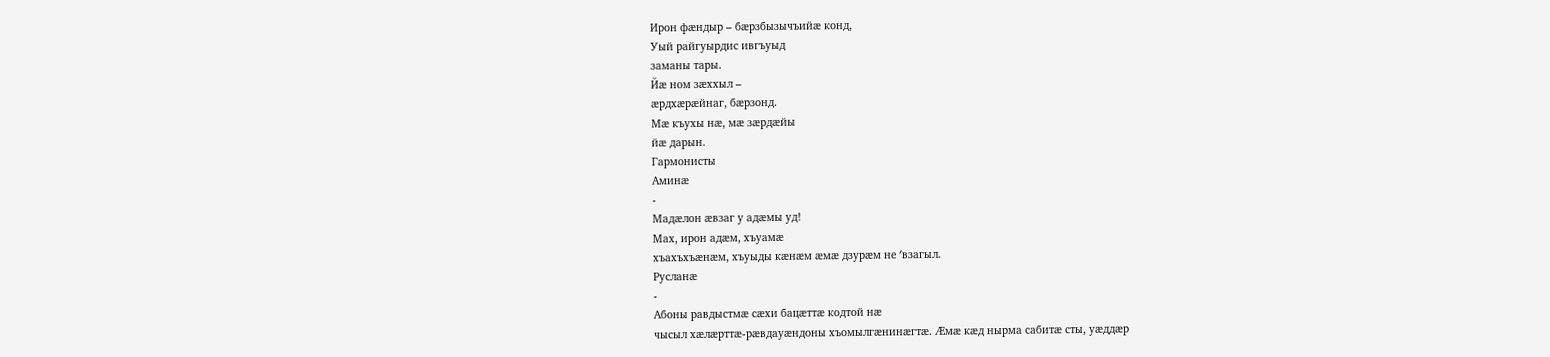Ирон фæндыр – бæрзбызычъийæ конд,
Уый райгуырдис ивгъуыд
заманы тары.
Йæ ном зæххыл –
æрдхæрæйнаг, бæрзонд.
Мæ къухы нæ, мæ зæрдæйы
йæ дарын.
Гармонисты
Аминæ
-
Мадæлон æвзаг у адæмы уд!
Мах, ирон адæм, хъуамæ
хъахъхъæнæм, хъуыды кæнæм æмæ дзурæм не ʹвзагыл.
Русланæ
-
Абоны равдыстмæ сæхи бацæттæ кодтой нæ
чысыл хæлæрттæ-рæвдауæндоны хъомылгæнинæгтæ. Æмæ кæд нырма сабитæ сты, уæддæр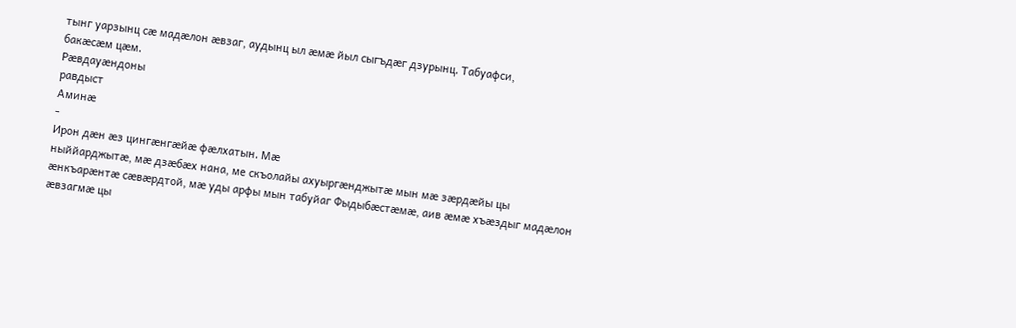тынг уарзынц сæ мадæлон æвзаг, аудынц ыл æмæ йыл сыгъдæг дзурынц. Табуафси,
бакæсæм цæм.
Рæвдауæндоны
равдыст
Аминæ
-
Ирон дӕн ӕз цингӕнгӕйӕ фӕлхатын. Мӕ
ныййарджытӕ, мӕ дзӕбӕх нана, ме скъолайы ахуыргӕнджытӕ мын мӕ зӕрдӕйы цы
ӕнкъарӕнтӕ сӕвӕрдтой, мӕ уды арфы мын табуйаг Фыдыбӕстӕмӕ, аив ӕмӕ хъӕздыг мадӕлон
ӕвзагмӕ цы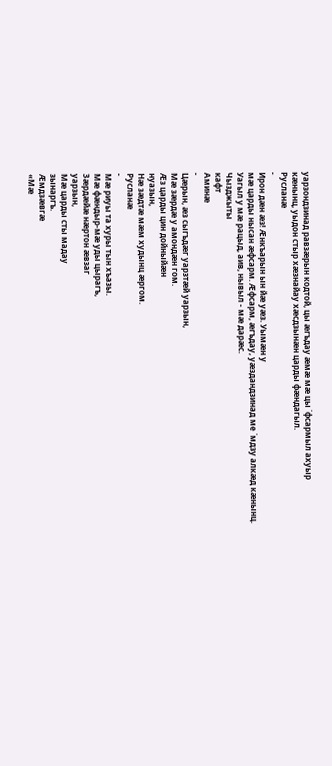уарзондзинад равзӕрын кодтой, цы ӕгъдау ӕмӕ мӕ цы ΄фсармыл ахуыр
кӕнынц, уыдон стыр хӕзнайау хӕсдзынӕн царды фӕндагыл.
Русланæ
-
Ирон дӕн ӕз! Ӕнкъарын ын йӕ уӕз. Уымӕн у
мӕ царды нысан ӕфсарм. Ӕфсарм, ӕгъдау, уӕздандзинад ме ΄мдзу алкӕд кӕнынц.
Уагыл у мӕ рацыд, аив, нывыл - мӕ дарӕс.
Чызджыты
кафт
Аминæ
-
Цæрын, æз сыгъдæг уарзтæй уарзын,
Мæ зæрдæ у амондæн гом.
Æз царды цин дойныйæн
нуазын,
Нæ зæдтæ мæм худынц æргом.
Русланæ
-
Мæ риуы та хуры тын хъазы.
Мæ фæндыр-мæ уды цырагъ,
Зæрдæйæ нæртон æвзаг
уарзын,
Мæ царды сты мадау
зынаргъ.
Æмдзæвгæ
«Мæ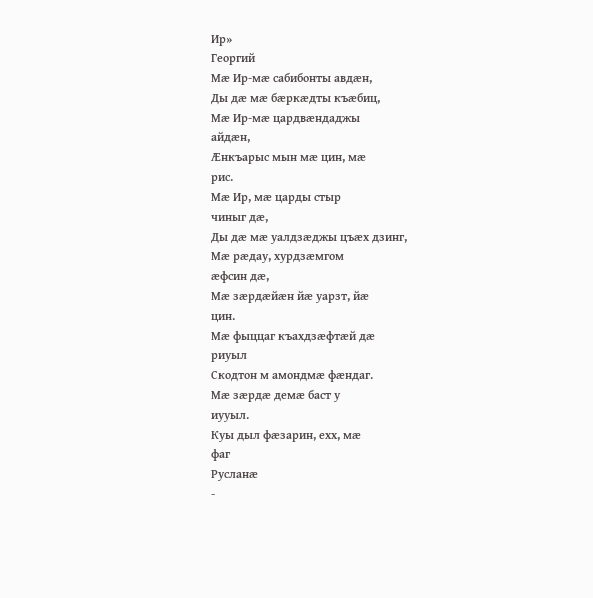Ир»
Георгий
Мæ Ир-мæ сабибонты авдæн,
Ды дæ мæ бæркæдты къæбиц,
Мæ Ир-мæ цардвæндаджы
айдæн,
Æнкъарыс мын мæ цин, мæ
рис.
Мæ Ир, мæ царды стыр
чиныг дæ,
Ды дæ мæ уалдзæджы цъæх дзинг,
Мæ рæдау, хурдзæмгом
æфсин дæ,
Мæ зæрдæйæн йæ уарзт, йæ
цин.
Мæ фыццаг къахдзæфтæй дæ
риуыл
Скодтон м амондмæ фæндаг.
Мæ зæрдæ демæ баст у
иууыл.
Куы дыл фæзарин, ехх, мæ
фаг
Русланæ
-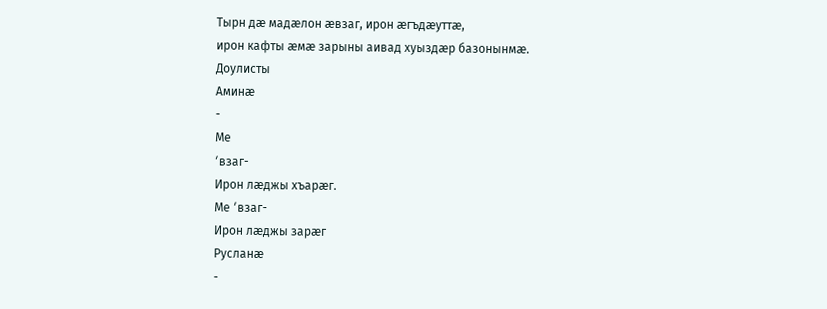Тырн дæ мадæлон æвзаг, ирон æгъдæуттæ,
ирон кафты æмæ зарыны аивад хуыздæр базонынмæ.
Доулисты
Аминæ
-
Ме
ʹвзаг-
Ирон лæджы хъарæг.
Ме ʹвзаг-
Ирон лæджы зарæг
Русланæ
-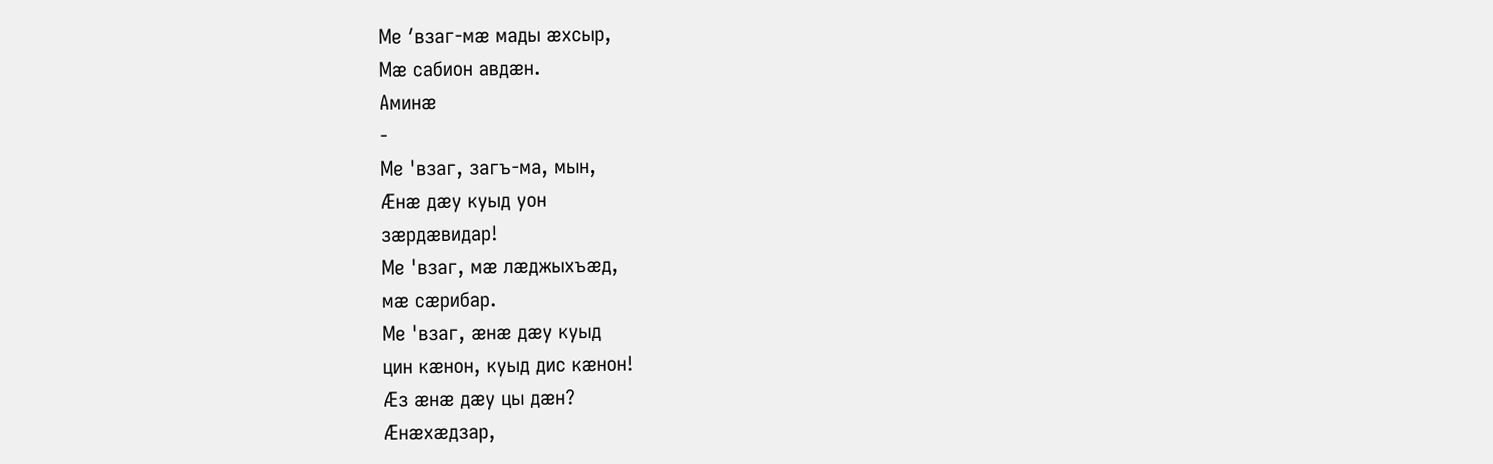Ме ʹвзаг-мæ мады æхсыр,
Мæ сабион авдæн.
Аминæ
-
Ме 'взаг, загъ-ма, мын,
Æнæ дæу куыд уон
зæрдæвидар!
Ме 'взаг, мæ лæджыхъæд,
мæ сæрибар.
Ме 'взаг, æнæ дæу куыд
цин кæнон, куыд дис кæнон!
Ӕз æнæ дæу цы дæн?
Ӕнæхæдзар,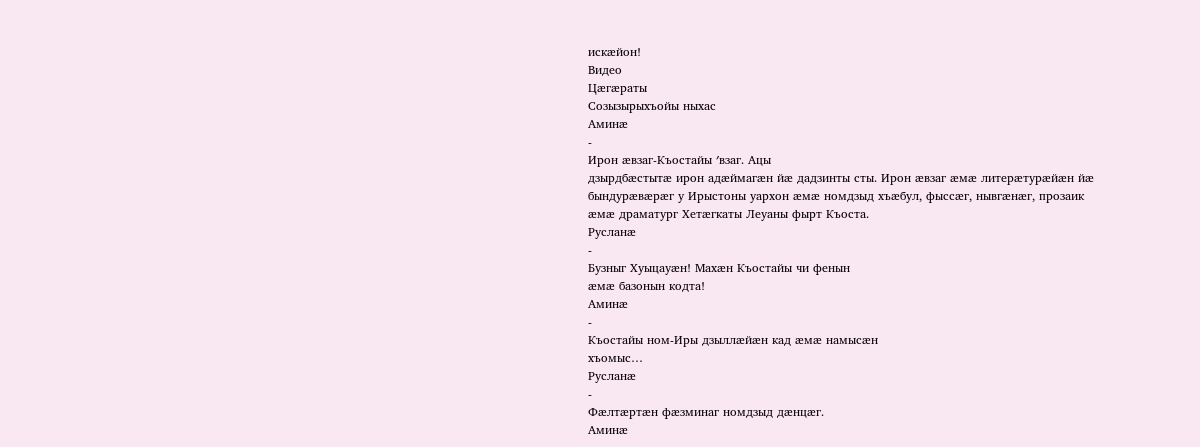искæйон!
Видео
Цæгæраты
Созызырыхъойы ныхас
Аминæ
-
Ирон æвзаг-Къостайы ʹвзаг. Ацы
дзырдбæстытæ ирон адæймагæн йæ дадзинты сты. Ирон æвзаг æмæ литерæтурæйæн йæ
бындурæвæрæг у Ирыстоны уархон æмæ номдзыд хъæбул, фыссæг, нывгæнæг, прозаик
æмæ драматург Хетæгкаты Леуаны фырт Къоста.
Русланæ
-
Бузныг Хуыцауæн! Махæн Къостайы чи фенын
æмæ базонын кодта!
Аминæ
-
Къостайы ном-Иры дзыллæйæн кад æмæ намысæн
хъомыс…
Русланæ
-
Фæлтæртæн фæзминаг номдзыд дæнцæг.
Аминæ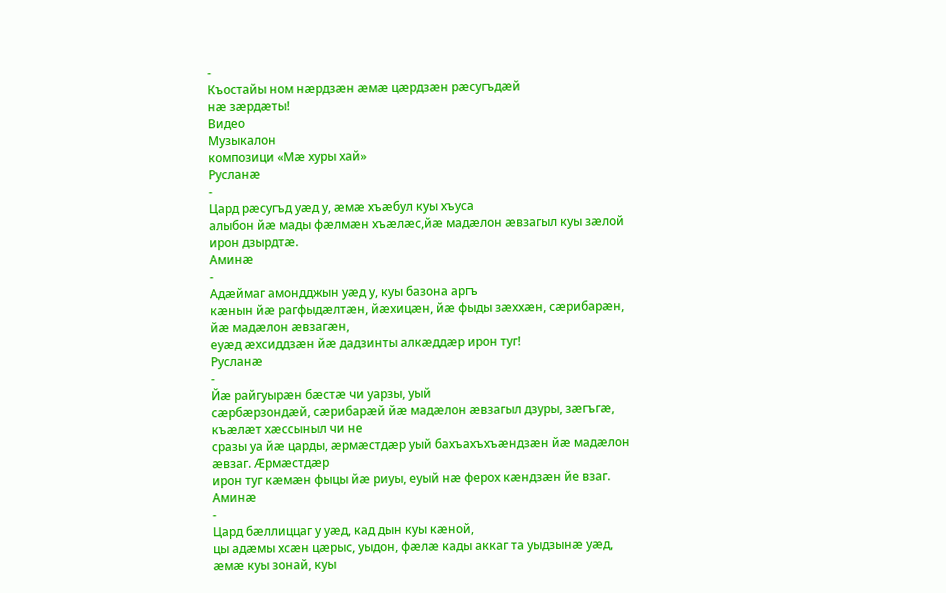-
Къостайы ном нæрдзæн æмæ цæрдзæн рæсугъдæй
нæ зæрдæты!
Видео
Музыкалон
композици «Мæ хуры хай»
Русланæ
-
Цард рӕсугъд уӕд у, ӕмӕ хъӕбул куы хъуса
алыбон йӕ мады фӕлмӕн хъӕлӕс,йӕ мадӕлон ӕвзагыл куы зӕлой ирон дзырдтӕ.
Аминæ
-
Адӕймаг амондджын уӕд у, куы базона аргъ
кӕнын йӕ рагфыдӕлтӕн, йӕхицӕн, йӕ фыды зӕххӕн, сӕрибарӕн, йӕ мадӕлон ӕвзагӕн,
еуӕд ӕхсиддзӕн йӕ дадзинты алкӕддӕр ирон туг!
Русланæ
-
Йӕ райгуырӕн бӕстӕ чи уарзы, уый
сӕрбӕрзондӕй, сӕрибарӕй йӕ мадӕлон ӕвзагыл дзуры, зӕгъгӕ, къӕлӕт хӕссыныл чи не
сразы уа йӕ царды, ӕрмӕстдӕр уый бахъахъхъӕндзӕн йӕ мадӕлон ӕвзаг. Ӕрмӕстдӕр
ирон туг кӕмӕн фыцы йӕ риуы, еуый нӕ ферох кӕндзӕн йе взаг.
Аминæ
-
Цард бӕллиццаг у уӕд, кад дын куы кӕной,
цы адӕмы хсӕн цӕрыс, уыдон, фӕлӕ кады аккаг та уыдзынӕ уӕд, ӕмӕ куы зонай, куы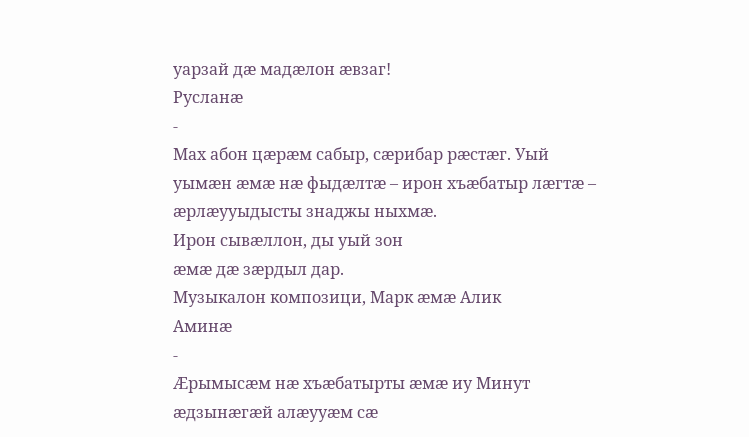уарзай дӕ мадӕлон ӕвзаг!
Русланæ
-
Мах абон цæрæм сабыр, сæрибар рæстæг. Уый
уымæн æмæ нæ фыдæлтæ – ирон хъæбатыр лæгтæ – æрлæууыдысты знаджы ныхмæ.
Ирон сывæллон, ды уый зон
æмæ дæ зæрдыл дар.
Музыкалон композици, Марк æмæ Алик
Аминæ
-
Æрымысæм нæ хъæбатырты æмæ иу Минут
æдзынæгæй алæууæм сæ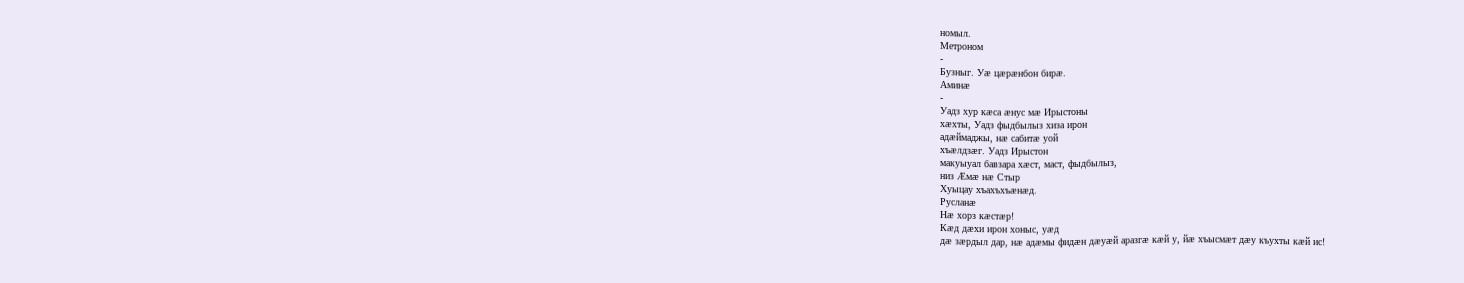номыл.
Метроном
-
Бузныг. Уæ цæрæнбон бирæ.
Аминæ
-
Уадз хур кæса æнус мæ Ирыстоны
хæхты, Уадз фыдбылыз хиза ирон
адæймаджы, нæ сабитæ уой
хъæлдзæг. Уадз Ирыстон
макуыуал бавзара хæст, маст, фыдбылыз,
низ Æмæ нæ Стыр
Хуыцау хъахъхъæнæд.
Русланæ
Нæ хорз кæстæр!
Кæд дæхи ирон хоныс, уæд
дæ зæрдыл дар, нæ адæмы фидæн дæуæй аразгæ кæй у, йæ хъысмæт дæу къухты кæй ис!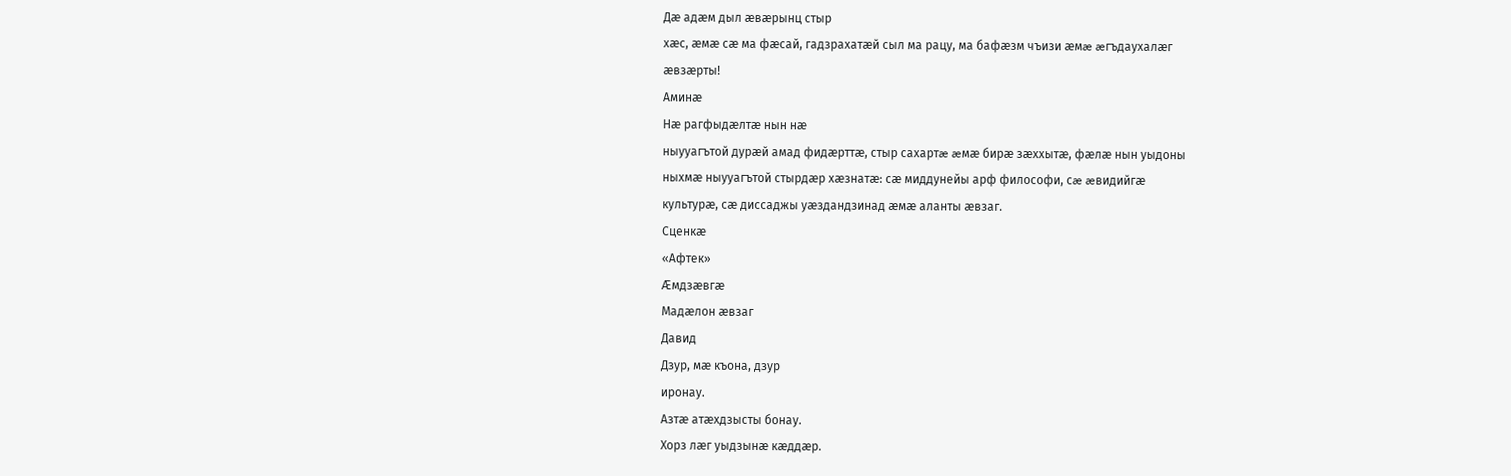Дæ адæм дыл æвæрынц стыр
хæс, æмæ сæ ма фæсай, гадзрахатæй сыл ма рацу, ма бафæзм чъизи æмæ æгъдаухалæг
æвзæрты!
Аминæ
Нæ рагфыдæлтæ нын нæ
ныууагътой дурæй амад фидæрттæ, стыр сахартæ æмæ бирæ зæххытæ, фæлæ нын уыдоны
ныхмæ ныууагътой стырдæр хæзнатæ: сæ миддунейы арф философи, сæ æвидийгæ
культурæ, сæ диссаджы уæздандзинад æмæ аланты æвзаг.
Сценкæ
«Афтек»
Æмдзæвгæ
Мадæлон æвзаг
Давид
Дзур, мæ къона, дзур
иронау.
Азтæ атæхдзысты бонау.
Хорз лæг уыдзынæ кæддæр.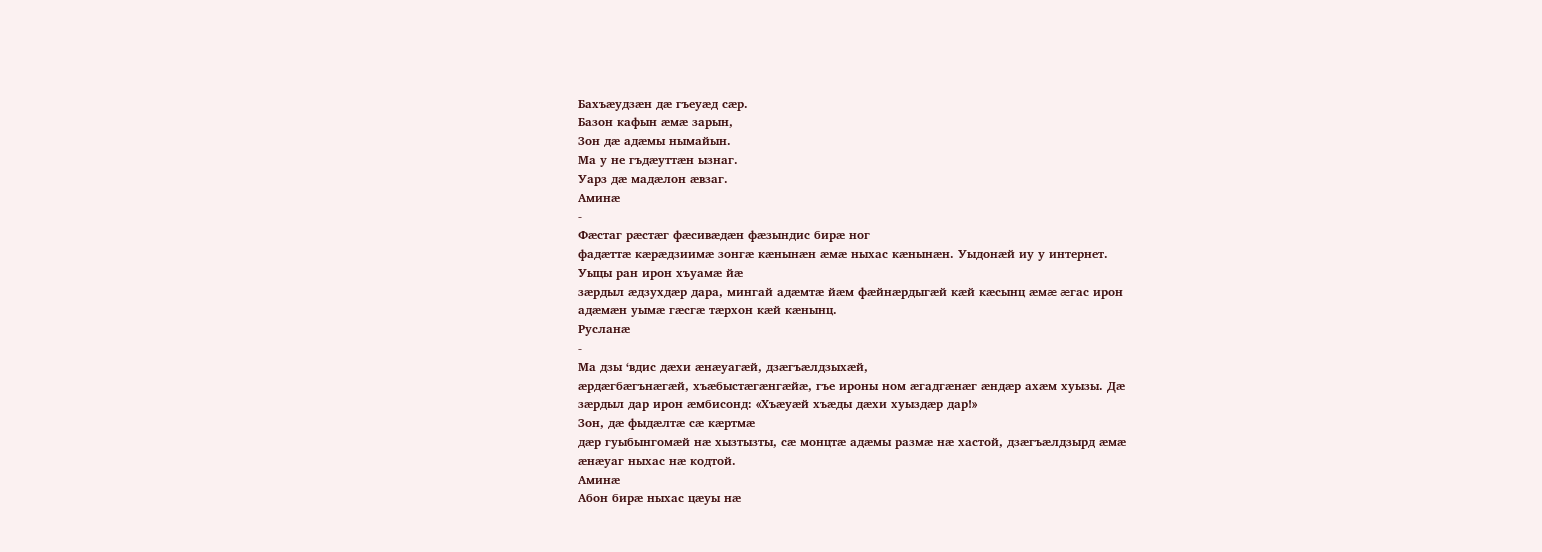Бахъæудзæн дæ гъеуæд сæр.
Базон кафын æмæ зарын,
Зон дæ адæмы нымайын.
Ма у не гъдæуттæн ызнаг.
Уарз дæ мадæлон æвзаг.
Аминæ
-
Фæстаг рæстæг фæсивæдæн фæзындис бирæ ног
фадæттæ кæрæдзиимæ зонгæ кæнынæн æмæ ныхас кæнынæн. Уыдонæй иу у интернет.
Уыцы ран ирон хъуамæ йæ
зæрдыл æдзухдæр дара, мингай адæмтæ йæм фæйнæрдыгæй кæй кæсынц æмæ æгас ирон
адæмæн уымæ гæсгæ тæрхон кæй кæнынц.
Русланæ
-
Ма дзы ‘вдис дæхи æнæуагæй, дзæгъæлдзыхæй,
æрдæгбæгънæгæй, хъæбыстæгæнгæйæ, гъе ироны ном æгадгæнæг æндæр ахæм хуызы. Дæ
зæрдыл дар ирон æмбисонд: «Хъæуæй хъæды дæхи хуыздæр дар!»
Зон, дæ фыдæлтæ сæ кæртмæ
дæр гуыбынгомæй нæ хызтызты, сæ монцтæ адæмы размæ нæ хастой, дзæгъæлдзырд æмæ
æнæуаг ныхас нæ кодтой.
Аминæ
Абон бирæ ныхас цæуы нæ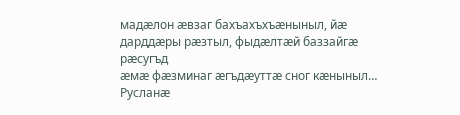мадæлон æвзаг бахъахъхъæныныл, йæ дарддæры рæзтыл, фыдæлтæй баззайгæ рæсугъд
æмæ фæзминаг æгъдæуттæ сног кæныныл…
Русланæ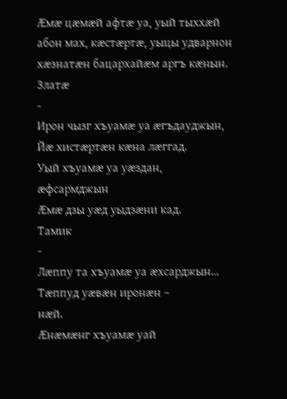Æмæ цæмæй афтæ уа, уый тыххæй
абон мах, кæстæртæ, уыцы удварнон хæзнатæн бацархайæм аргъ кæнын.
Златæ
-
Ирон чызг хъуамæ уа æгъдауджын,
Йæ хистæртæн кæна лæггад.
Уый хъуамæ уа уæздан,
æфсармджын
Æмæ дзы уæд уыдзæни кад.
Тамик
-
Лæппу та хъуамæ уа æхсарджын…
Тæппуд уæвæн иронæн –
нæй.
Æнæмæнг хъуамæ уай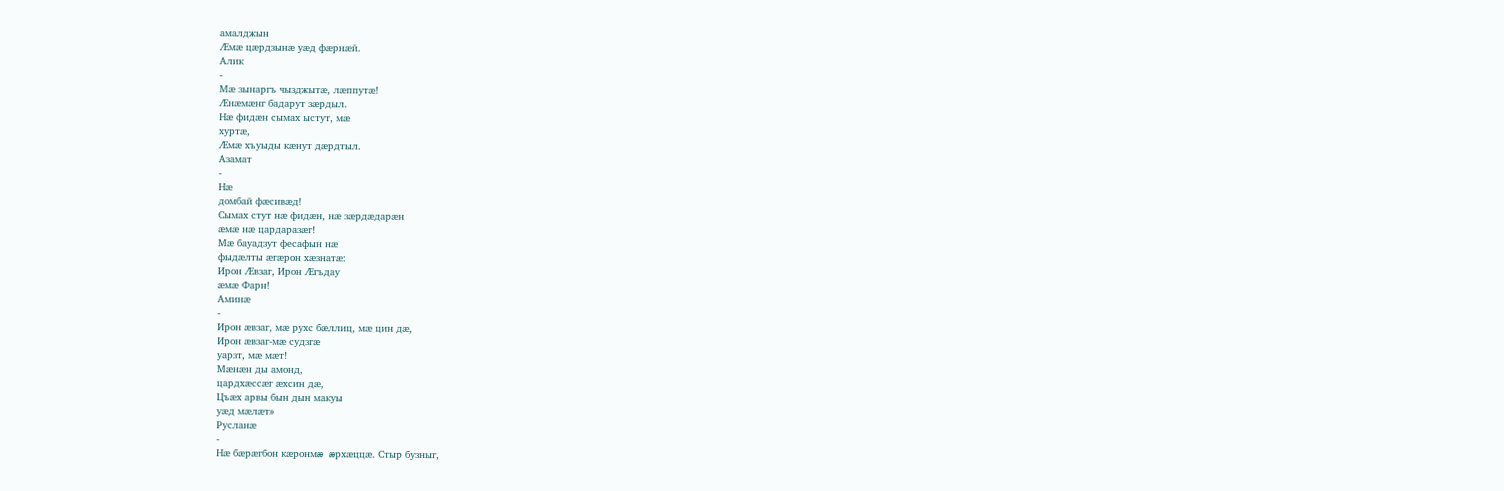амалджын
Æмæ цæрдзынæ уæд фæрнæй.
Алик
-
Мæ зынаргъ чызджытæ, лæппутæ!
Æнæмæнг бадарут зæрдыл.
Нæ фидæн сымах ыстут, мæ
хуртæ,
Æмæ хъуыды кæнут дæрдтыл.
Азамат
-
Нæ
домбай фæсивæд!
Сымах стут нæ фидæн, нæ зæрдæдарæн
æмæ нæ цардаразæг!
Мæ бауадзут фесафын нæ
фыдæлты æгæрон хæзнатæ:
Ирон Æвзаг, Ирон Æгъдау
æмæ Фарн!
Аминæ
-
Ирон æвзаг, мæ рухс бæллиц, мæ цин дæ,
Ирон æвзаг-мæ судзгæ
уарзт, мæ мæт!
Мæнæн ды амонд,
цардхæссæг æхсин дæ,
Цъæх арвы бын дын макуы
уæд мæлæт»
Русланæ
-
Нæ бæрæгбон кæронмæ æрхæццæ. Стыр бузныг,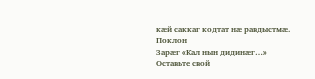кæй саккаг кодтат нæ равдыстмæ.
Поклон
Зарæг «Кал нын дидинæг…»
Оставьте свой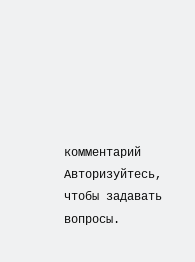комментарий
Авторизуйтесь, чтобы задавать вопросы.